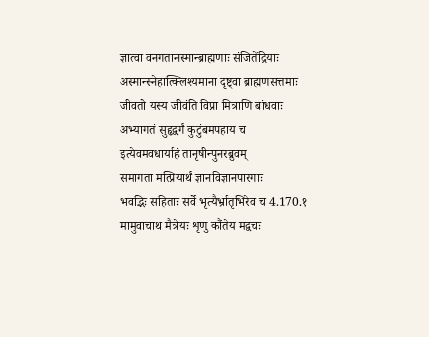ज्ञात्वा वनगतानस्मान्ब्राह्मणाः संजितेंद्रियाः
अस्मान्स्नेहात्क्लिश्यमाना दृष्ट्वा ब्राह्मणसत्तमाः
जीवतो यस्य जीवंति विप्रा मित्राणि बांधवाः
अभ्यागतं सुहृद्वर्गं कुटुंबमपहाय च
इत्येवमवधार्याहं तानृषीन्पुनरब्रुवम्
समागता मत्प्रियार्थं ज्ञानविज्ञानपारगाः
भवद्भिः सहिताः सर्वे भृत्यैर्भ्रातृभिरेव च 4.170.१
मामुवाचाथ मैत्रेयः शृणु कौंतेय मद्वचः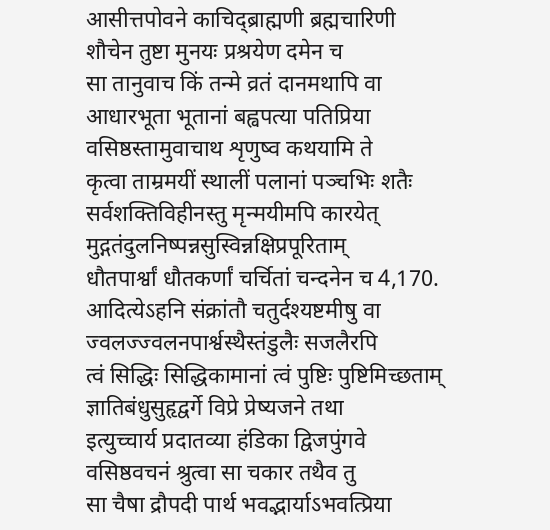आसीत्तपोवने काचिद्ब्राह्मणी ब्रह्मचारिणी
शौचेन तुष्टा मुनयः प्रश्रयेण दमेन च
सा तानुवाच किं तन्मे व्रतं दानमथापि वा
आधारभूता भूतानां बह्वपत्या पतिप्रिया
वसिष्ठस्तामुवाचाथ शृणुष्व कथयामि ते
कृत्वा ताम्रमयीं स्थालीं पलानां पञ्चभिः शतैः
सर्वशक्तिविहीनस्तु मृन्मयीमपि कारयेत्
मुद्गतंदुलनिष्पन्नसुस्विन्नक्षिप्रपूरिताम्
धौतपार्श्वां धौतकर्णां चर्चितां चन्दनेन च 4,170.
आदित्येऽहनि संक्रांतौ चतुर्दश्यष्टमीषु वा
ज्वलज्ज्वलनपार्श्वस्थैस्तंडुलैः सजलैरपि
त्वं सिद्धिः सिद्धिकामानां त्वं पुष्टिः पुष्टिमिच्छताम्
ज्ञातिबंधुसुहृद्वर्गे विप्रे प्रेष्यजने तथा
इत्युच्चार्य प्रदातव्या हंडिका द्विजपुंगवे
वसिष्ठवचनं श्रुत्वा सा चकार तथैव तु
सा चैषा द्रौपदी पार्थ भवद्भार्याऽभवत्प्रिया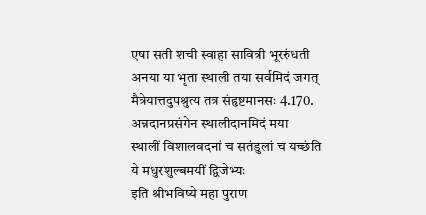एषा सती शची स्वाहा सावित्री भूररुंधती
अनया या भृता स्थाली तया सर्वमिदं जगत्
मैत्रेयात्तदुपश्रुत्य तत्र संहृष्टमानसः 4.170.
अन्नदानप्रसंगेन स्थालीदानमिदं मया
स्थालीं विशालवदनां च सतंडुलां च यच्छंति ये मधुरशुल्बमयीं द्विजेभ्यः
इति श्रीभविष्ये महा पुराण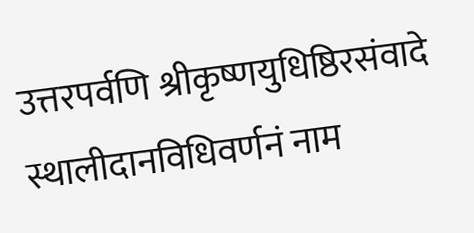उत्तरपर्वणि श्रीकृष्णयुधिष्ठिरसंवादे स्थालीदानविधिवर्णनं नाम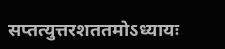सप्तत्युत्तरशततमोऽध्यायः